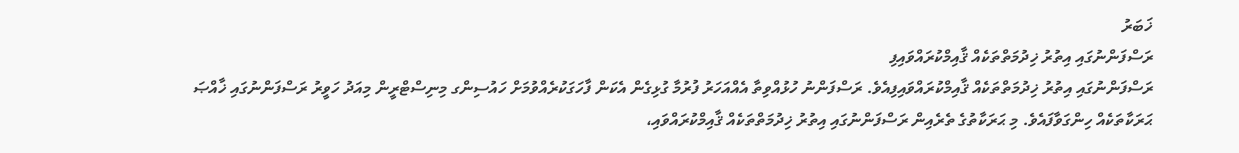ޚަބަރު
ރަސްފަންނުގައި އިތުރު ޚިދުމަތްތަކެއް ޤާއިމްކުރައްވައިފި
ރަސްފަންނުގައި އިތުރު ޚިދުމަތްތަކެއް ޤާއިމްކުރައްވައިފިއެވެ. ރަސްފަންނު ހުޅުއްވިތާ އެއްއަހަރު ފުރުމާ ގުޅިގެން އެކަން ފާހަގަކުރެއްވުމަށް ހައުސިންގ މިނިސްޓްރީން މިއަދު ހަވީރު ރަސްފަންނުގައި ޚާއްޞަ ޙަރަކާތަކެއް ހިންގަވާފައެވެ. މި ޙަރަކާތުގެ ތެރެއިން ރަސްފަންނުގައި އިތުރު ޚިދުމަތްތަކެއް ޤާއިމްކުރައްވައި،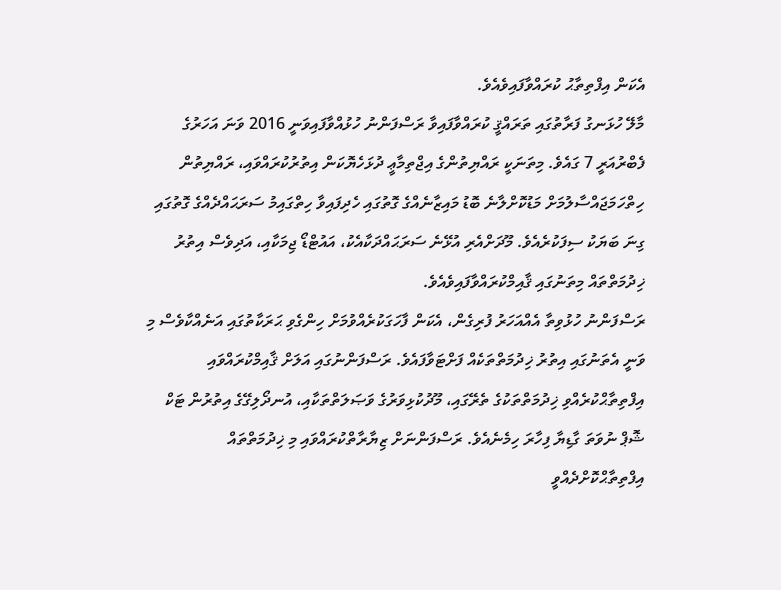އެކަން އިފްތިތާޙު ކުރައްވާފައިވެއެވެ.
މާލޭ ހުޅަނގު ފަރާތުގައި ތަރައްޤީ ކުރައްވާފައިވާ ރަސްފަންނު ހުޅުއްވާފައިވަނީ 2016 ވަނަ އަހަރުގެ ފެބްރުއަރީ 7 ގައެވެ. މިތަނަކީ ރައްޔިތުންގެ އިޖްތިމާޢީ ދުޅަހެޔޮކަން އިތުރުކުރައްވައި، ރައްޔިތުން ހިތްހަމަޖައްސާލުމަށް މަޑުކޮށްލާނެ ބޮޑު މައިޒާނެއްގެ ގޮތުގައި ހެދިފައިވާ ހިތްގައިމު ސަރަޙައްދެއްގެ ގޮތުގައި ގިނަ ބަޔަކު ސިފަކުރެއެވެ. މޫދަށްއެރި އުޅޭނެ ސަރަޙައްދަކާއެކު، އައުޓްޑޯ ޖިމަކާއި، އަދިވެސް އިތުރު ޚިދުމަތްތައް މިތަނުގައި ޤާއިމްކުރައްވާފައިވެއެވެ.
ރަސްފަންނު ހުޅުވިތާ އެއްއަހަރު ފުރިގެން، އެކަން ފާހަގަކުރެއްވުމަށް ހިންގެވި ޙަރަކާތުގައި އަނެއްކާވެސް މި ވަނީ އެތަނުގައި އިތުރު ޚިދުމަތްތަކެއް ފަށްޓަވާފައެވެ. ރަސްފަންނުގައި އަލަށް ޤާއިމްކުރައްވައި އިފްތިތާޙްކުރެއްވި ޚިދުމަތްތަކުގެ ތެރޭގައި، މޫދުކުޅިވަރުގެ ވަޞަލަތްތަކާއި، އުނދޯލިގޭގެ އިތުރުން ޓަކް ޝޮޕް ނުވަތަ ގާޑިޔާ ފިހާރަ ހިމެނެއެވެ. ރަސްފަންނަށް ޒިޔާރާތްކުރައްވައި މި ޚިދުމަތްތައް އިފްތިތާޙްކޮށްދެއްވީ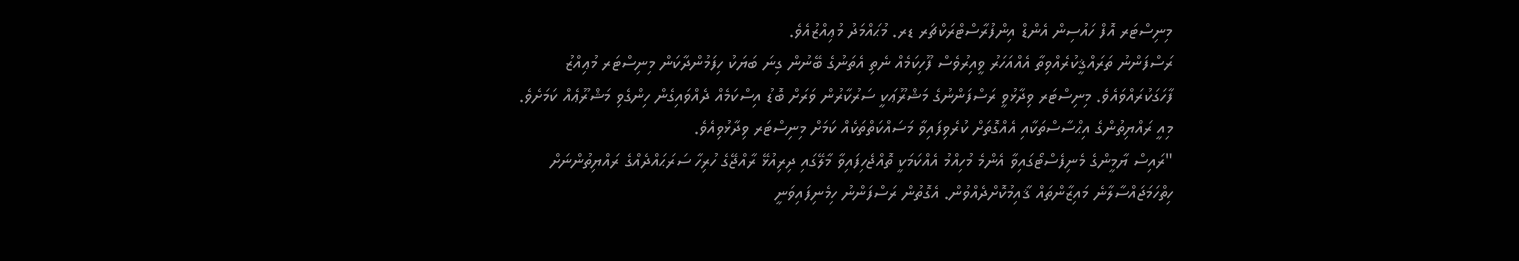މިނިސްޓަރ އޮފް ހައުސިން އެންޑް އިންފުރާސްޓްރަކްޗަރ ޑރ. މުޙައްމަދު މުޢިއްޒުއެވެ.
ރަސްފަންނު ތަރައްޤީކުރެއްވިތާ އެއްއަހަރު ވީއިރުވެސް ފޫހިކަމެއް ނެތި އެތަނުގެ ބޭނުން ގިނަ ބަޔަކު ހިފަމުންދާކަން މިނިސްޓަރ މުޢިއްޒު ފާހަގަކުރައްވައެވެ. މިނިސްޓަރ ވިދާޅުވީ ރަސްފަންނުގެ މަޝްރޫޢަކީ ސަރުކާރުން ވަރަށް ބޮޑު އިސްކަމެއް ދެއްވައިގެން ހިންގެވި މަޝްރޫޢެއް ކަމަށެވެ. މިއީ ރައްޔިތުންގެ އިޙްސާސްތަކާއި އެއްގޮތަށް ކުރެވިފައިވާ މަސައްކަތްތަކެއް ކަމަށް މިނިސްޓަރ ވިދާޅުވިއެވެ.
"ރައިސް ޔާމީންގެ މެނިފެސްޓޯގައިވާ އެންމެ މުހިއްމު އެއްކަމަކީ ތޮއްޖެހިފައިވާ މާލޭގައި ދިރިއުޅޭ ރާއްޖޭގެ ހުރިހާ ސަރަޙައްދެއްގެ ރައްޔިތުންނަށް ހިތްހަމަޖައްސާލާނެ މައިޒާންތައް ޤާއިމުކޮށްދެއްވުން. އެގޮތުން ރަސްފަންނު ހިމެނިފައިވަނީ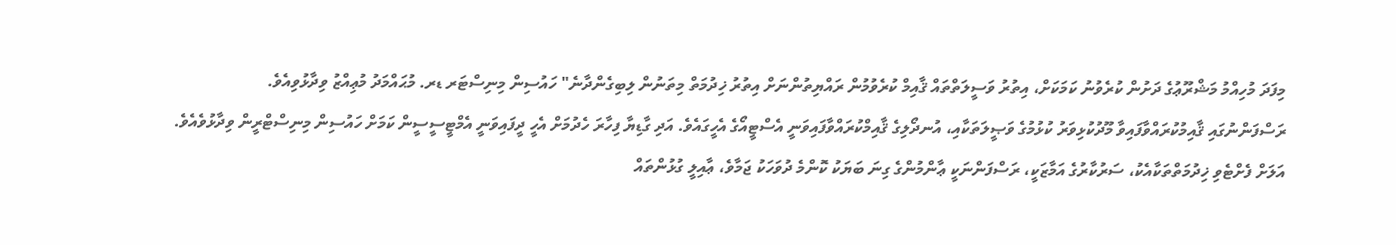މިފަދަ މުހިއްމު މަޝްރޫޢުގެ ދަށުން ކުރެވުނު ކަމަކަށް، އިތުރު ވަސީލަތްތައް ޤާއިމް ކުރެވުމުން ރައްޔިތުންނަށް އިތުރު ޚިދުމަތް މިތަނުން ލިބިގެންދާނެ" ހައުސިން މިނިސްޓަރ ޑރ. މުޙައްމަދު މުޢިއްޒު ވިދާޅުވިއެވެ.
ރަސްފަންނުގައި ޤާއިމުކުރައްވާފައިވާ މޫދުކުޅިވަރު ކުޅުމުގެ ވަޞީލަތަކާއި، އުނދޯލިގެ ޤާއިމްކުރައްވާފައިވަނީ އެސްޓީއޯގެ އެހީގައެވެ. އަދި ގާޑިޔާ ފިހާރަ ހެދުމަށް އެހީ ދީފައިވަނީ އެމްޓީސީސީން ކަމަށް ހައުސިން މިނިސްޓްރީން ވިދާޅުވެއެވެ.
އަލަށް ފެށްޓެވި ޚިދުމަތްތަކާއެކު، ސަރުކާރުގެ އަމާޒަކީ، ރަސްފަންނަކީ ޢާންމުންގެ ގިނަ ބަޔަކު ކޮންމެ ދުވަހަކު ޖަމާވެ، ޢާއިލީ ގުޅުންތައް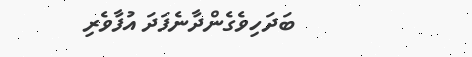ބަދަހިވެގެންދާނެފަދަ އުފާވެރި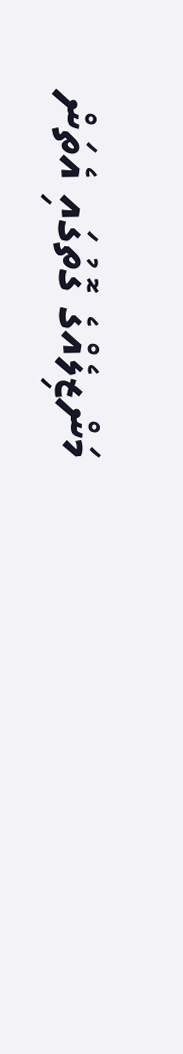މަންޒިލެއްގެ ގޮތުގައި އެތަން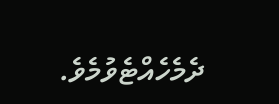ދެމެހެއްޓެވުމެވެ.